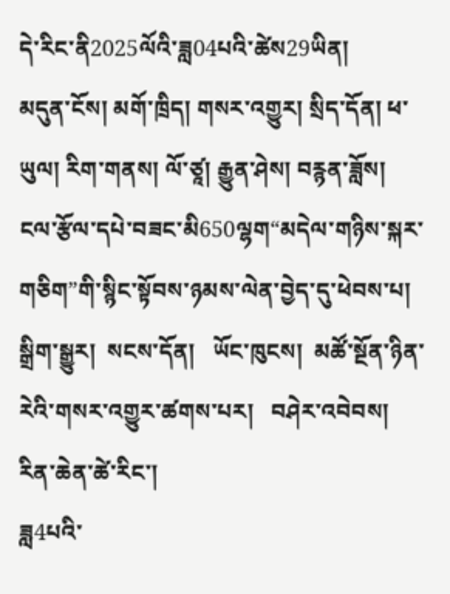དེ་རིང་ནི2025ལོའི་ཟླ04པའི་ཚེས29ཡིན།
མདུན་ངོས། མགོ་ཁྲིད། གསར་འགྱུར། སྲིད་དོན། ཕ་ཡུལ། རིག་གནས། ལོ་ཙཱ། རྒྱུན་ཤེས། བརྙན་ཟློས།
ངལ་རྩོལ་དཔེ་བཟང་མི650ལྷག“མདེལ་གཉིས་སྐར་གཅིག”གི་སྙིང་སྟོབས་ཉམས་ལེན་བྱེད་དུ་ཕེབས་པ།
སྒྲིག་སྒྱུར།  སངས་དོན།   ཡོང་ཁུངས།  མཚོ་སྔོན་ཉིན་རེའི་གསར་འགྱུར་ཚགས་པར།   བཤེར་འབེབས།   རིན་ཆེན་ཚེ་རིང་།
ཟླ4པའི་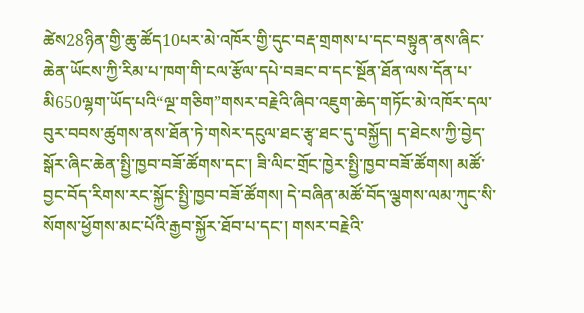ཚེས28ཉིན་གྱི་ཆུ་ཚོད10པར་མེ་འཁོར་གྱི་དུང་བརྡ་གྲགས་པ་དང་བསྟུན་ནས་ཞིང་ཆེན་ཡོངས་ཀྱི་རིམ་པ་ཁག་གི་ངལ་རྩོལ་དཔེ་བཟང་བ་དང་སྔོན་ཐོན་ལས་དོན་པ་མི650ལྷག་ཡོད་པའི“ལྔ་གཅིག”གསར་བརྗེའི་ཞིབ་འཇུག་ཆེད་གཏོང་མེ་འཁོར་དལ་བུར་བབས་ཚུགས་ནས་ཐོན་ཏེ་གསེར་དངུལ་ཐང་རྩྭ་ཐང་དུ་བསྐྱོད། ད་ཐེངས་ཀྱི་བྱེད་སྒོར་ཞིང་ཆེན་སྤྱི་ཁྱབ་བཟོ་ཚོགས་དང་། ཟི་ལིང་གྲོང་ཁྱེར་སྤྱི་ཁྱབ་བཟོ་ཚོགས། མཚོ་བྱང་བོད་རིགས་རང་སྐྱོང་སྤྱི་ཁྱབ་བཟོ་ཚོགས། དེ་བཞིན་མཚོ་བོད་ལྕགས་ལམ་ཀུང་སི་སོགས་ཕྱོགས་མང་པོའི་རྒྱབ་སྐྱོར་ཐོབ་པ་དང་། གསར་བརྗེའི་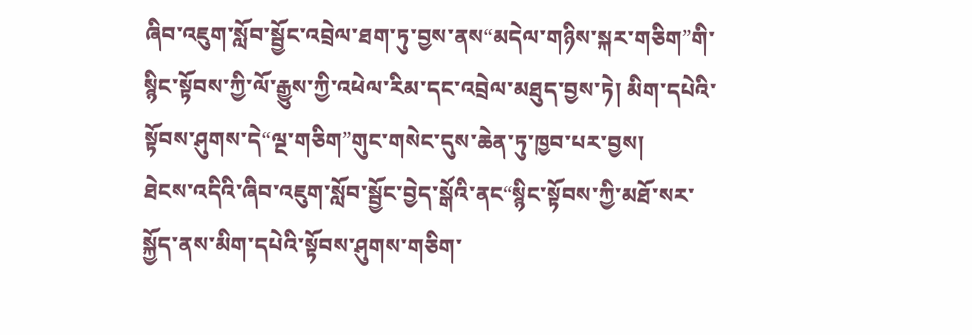ཞིབ་འཇུག་སློབ་སྦྱོང་འབྲེལ་ཐག་ཏུ་བྱས་ནས“མདེལ་གཉིས་སྐར་གཅིག”གི་སྙིང་སྟོབས་ཀྱི་ལོ་རྒྱུས་ཀྱི་འཕེལ་རིམ་དང་འབྲེལ་མཐུད་བྱས་ཏེ། མིག་དཔེའི་སྟོབས་ཤུགས་དེ“ལྔ་གཅིག”གུང་གསེང་དུས་ཆེན་ཏུ་ཁྱབ་པར་བྱས།
ཐེངས་འདིའི་ཞིབ་འཇུག་སློབ་སྦྱོང་བྱེད་སྒོའི་ནང“སྙིང་སྟོབས་ཀྱི་མཐོ་སར་སྐྱོད་ནས་མིག་དཔེའི་སྟོབས་ཤུགས་གཅིག་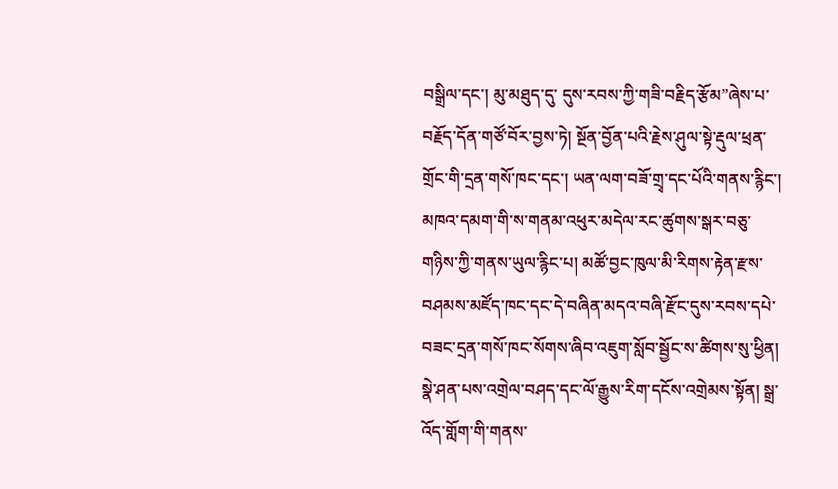བསྒྲིལ་དང་། མུ་མཐུད་དུ་ དུས་རབས་ཀྱི་གཟི་བརྗིད་རྩོམ”ཞེས་པ་བརྗོད་དོན་གཙོ་བོར་བྱས་ཏེ། སྔོན་བྱོན་པའི་རྗེས་ཤུལ་སྟེ་རྡུལ་ཕྲན་གྲོང་གི་དྲན་གསོ་ཁང་དང་། ཡན་ལག་བཟོ་གྲྭ་དང་པོའི་གནས་རྙིང་། མཁའ་དམག་གི་ས་གནམ་འཕུར་མདེལ་རང་ཚུགས་སྒར་བཅུ་གཉིས་ཀྱི་གནས་ཡུལ་རྙིང་པ། མཚོ་བྱང་ཁུལ་མི་རིགས་རྟེན་རྫས་བཤམས་མཛོད་ཁང་དང་དེ་བཞིན་མདའ་བཞི་རྫོང་དུས་རབས་དཔེ་བཟང་དྲན་གསོ་ཁང་སོགས་ཞིབ་འཇུག་སློབ་སྦྱོང་ས་ཚིགས་སུ་ཕྱིན། སྣེ་ཤན་པས་འགྲེལ་བཤད་དང་ལོ་རྒྱུས་རིག་དངོས་འགྲེམས་སྟོན། སྒྲ་འོད་གློག་གི་གནས་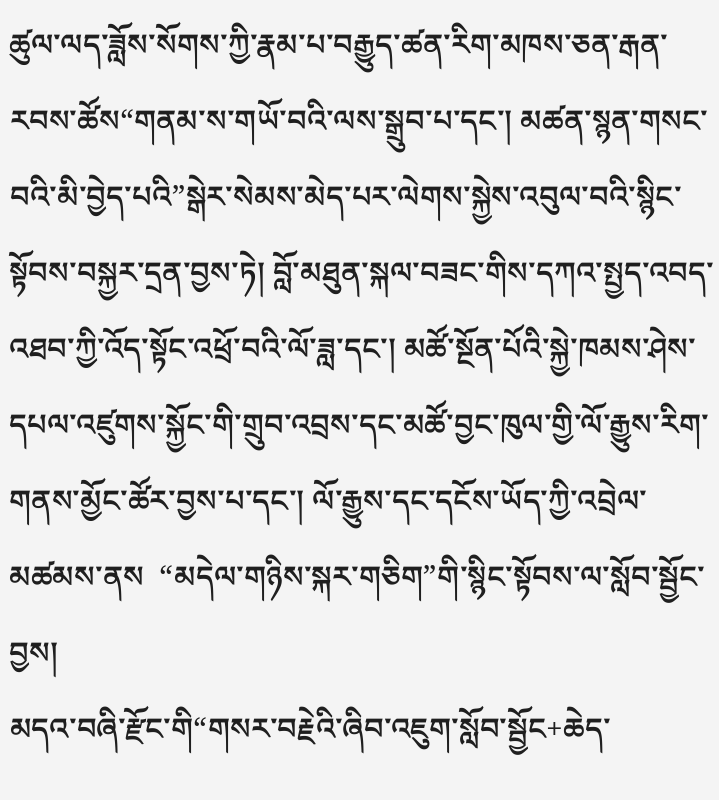ཚུལ་ལད་ཟློས་སོགས་ཀྱི་རྣམ་པ་བརྒྱུད་ཚན་རིག་མཁས་ཅན་རྒན་རབས་ཚོས“གནམ་ས་གཡོ་བའི་ལས་སྒྲུབ་པ་དང་། མཚན་སྙན་གསང་བའི་མི་བྱེད་པའི”སྒེར་སེམས་མེད་པར་ལེགས་སྐྱེས་འབུལ་བའི་སྙིང་སྟོབས་བསྐྱར་དྲན་བྱས་ཏེ། བློ་མཐུན་སྐལ་བཟང་གིས་དཀའ་སྤྱད་འབད་འཐབ་ཀྱི་འོད་སྟོང་འཕྲོ་བའི་ལོ་ཟླ་དང་། མཚོ་སྔོན་པོའི་སྐྱེ་ཁམས་ཤེས་དཔལ་འཛུགས་སྐྱོང་གི་གྲུབ་འབྲས་དང་མཚོ་བྱང་ཁུལ་གྱི་ལོ་རྒྱུས་རིག་གནས་མྱོང་ཚོར་བྱས་པ་དང་། ལོ་རྒྱུས་དང་དངོས་ཡོད་ཀྱི་འབྲེལ་མཚམས་ནས  “མདེལ་གཉིས་སྐར་གཅིག”གི་སྙིང་སྟོབས་ལ་སློབ་སྦྱོང་བྱས།
མདའ་བཞི་རྫོང་གི“གསར་བརྗེའི་ཞིབ་འཇུག་སློབ་སྦྱོང+ཆེད་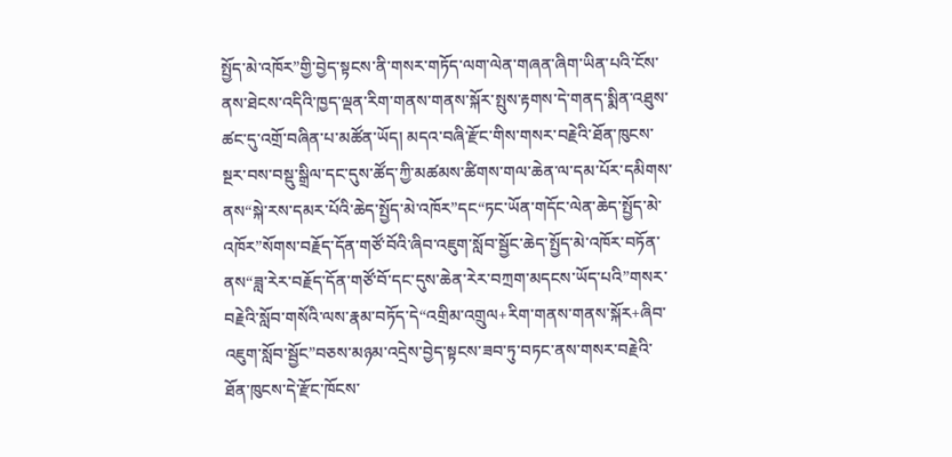སྤྱོད་མེ་འཁོར”གྱི་བྱེད་སྟངས་ནི་གསར་གཏོད་ལག་ལེན་གཞན་ཞིག་ཡིན་པའི་ངོས་ནས་ཐེངས་འདིའི་ཁྱད་ལྡན་རིག་གནས་གནས་སྐོར་སྤུས་རྟགས་དེ་གནད་སྨིན་འཐུས་ཚང་དུ་འགྲོ་བཞིན་པ་མཚོན་ཡོད། མདའ་བཞི་རྫོང་གིས་གསར་བརྗེའི་ཐོན་ཁུངས་སྔར་བས་བསྡུ་སྒྲིལ་དང་དུས་ཚོད་ཀྱི་མཚམས་ཚིགས་གལ་ཆེན་ལ་དམ་པོར་དམིགས་ནས“སྐེ་རས་དམར་པོའི་ཆེད་སྤྱོད་མེ་འཁོར”དང“ཏང་ཡོན་གདོང་ལེན་ཆེད་སྤྱོད་མེ་འཁོར”སོགས་བརྗོད་དོན་གཙོ་བོའི་ཞིབ་འཇུག་སློབ་སྦྱོང་ཆེད་སྤྱོད་མེ་འཁོར་བཏོན་ནས“ཟླ་རེར་བརྗོད་དོན་གཙོ་བོ་དང་དུས་ཆེན་རེར་བཀྲག་མདངས་ཡོད་པའི”གསར་བརྗེའི་སློབ་གསོའི་ལས་རྣམ་བཏོད་དེ“འགྲིམ་འགྲུལ+རིག་གནས་གནས་སྐོར+ཞིབ་འཇུག་སློབ་སྦྱོང”བཅས་མཉམ་འདྲེས་བྱེད་སྟངས་ཟབ་ཏུ་བཏང་ནས་གསར་བརྗེའི་ཐོན་ཁུངས་དེ་རྫོང་ཁོངས་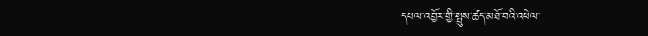དཔལ་འབྱོར་གྱི་སྤུས་ཚད་མཐོ་བའི་འཕེལ་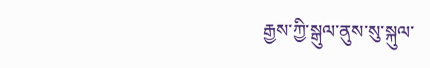རྒྱས་ཀྱི་སྒུལ་ནུས་སུ་སྐུལ་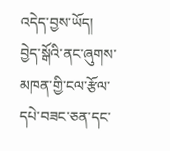འདེད་བྱས་ཡོད།
བྱེད་སྒོའི་ནང་ཞུགས་མཁན་གྱི་ངལ་རྩོལ་དཔེ་བཟང་ཅན་དང་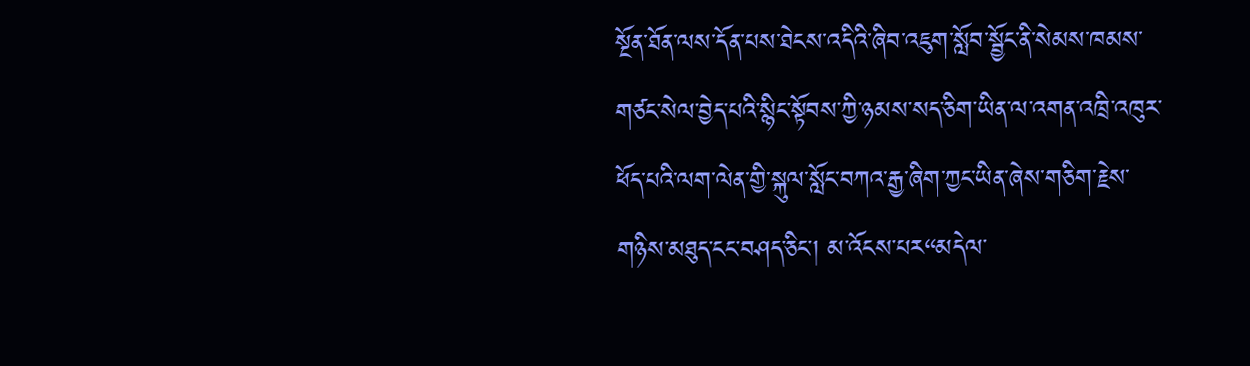སྔོན་ཐོན་ལས་དོན་པས་ཐེངས་འདིའི་ཞིབ་འཇུག་སློབ་སྦྱོང་ནི་སེམས་ཁམས་གཙང་སེལ་བྱེད་པའི་སྙིང་སྟོབས་ཀྱི་ཉམས་སད་ཅིག་ཡིན་ལ་འགན་འཁྲི་འཁུར་ཕོད་པའི་ལག་ལེན་གྱི་སྐུལ་སློང་བཀའ་རྒྱ་ཞིག་ཀྱང་ཡིན་ཞེས་གཅིག་རྗེས་གཉིས་མཐུད་ངང་བཤད་ཅིང་། མ་འོངས་པར“མདེལ་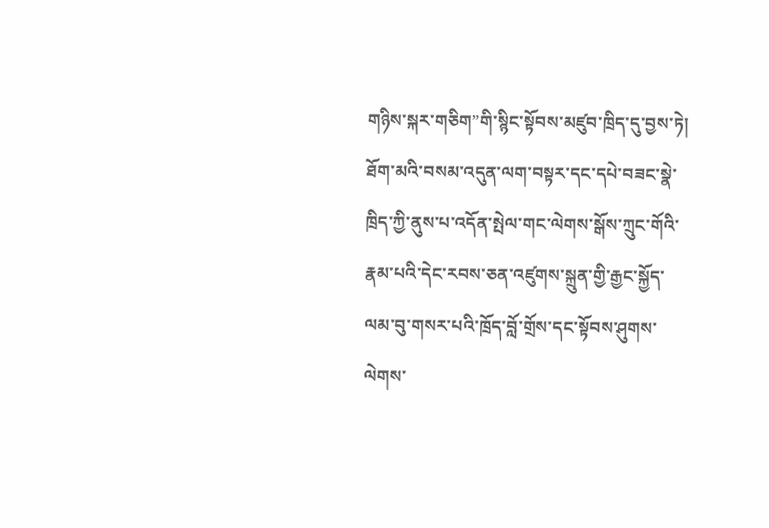གཉིས་སྐར་གཅིག”གི་སྙིང་སྟོབས་མཛུབ་ཁྲིད་དུ་བྱས་ཏེ། ཐོག་མའི་བསམ་འདུན་ལག་བསྟར་དང་དཔེ་བཟང་སྣེ་ཁྲིད་ཀྱི་ནུས་པ་འདོན་སྤེལ་གང་ལེགས་སྒོས་ཀྲུང་གོའི་རྣམ་པའི་དེང་རབས་ཅན་འཛུགས་སྐྲུན་གྱི་རྒྱང་སྐྱོད་ལམ་བུ་གསར་པའི་ཁྲོད་བློ་གྲོས་དང་སྟོབས་ཤུགས་ལེགས་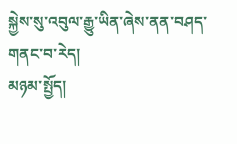སྐྱེས་སུ་འབུལ་རྒྱུ་ཡིན་ཞེས་ནན་བཤད་གནང་བ་རེད།
མཉམ་སྤྱོད།